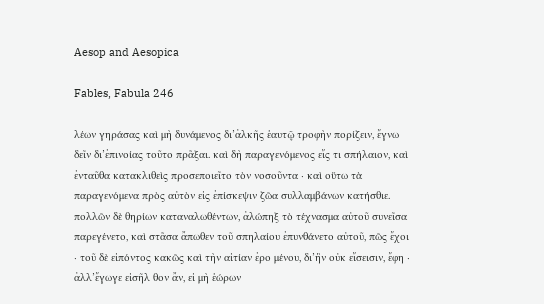Aesop and Aesopica

Fables, Fabula 246

λέων γηράσας καὶ μὴ δυνάμενος δι’ἀλκῆς ἑαυτῷ τροφὴν πορίζειν, ἔγνω δεῖν δι’ἐπινοίας τοῦτο πρᾶξαι. καὶ δὴ παραγενόμενος εἴς τι σπήλαιον, καὶ ἐνταῦθα κατακλιθεὶς προσεποιεῖτο τὸν νοσοῦντα · καὶ οὕτω τὰ παραγενόμενα πρὸς αὐτὸν εἰς ἐπίσκεψιν ζῶα συλλαμβάνων κατήσθιε. πολλῶν δὲ θηρίων καταναλωθέντων, ἀλώπηξ τὸ τέχνασμα αὐτοῦ συνεῖσα παρεγένετο, καὶ στᾶσα ἄπωθεν τοῦ σπηλαίου ἐπυνθάνετο αὐτοῦ, πῶς ἔχοι · τοῦ δὲ εἰπόντος κακῶς καὶ τὴν αἰτίαν ἐρο μένου, δι’ἣν οὐκ εἴσεισιν, ἔφη · ἀλλ’ἔγωγε εἰσῆλ θον ἄν, εἰ μὴ ἑώρων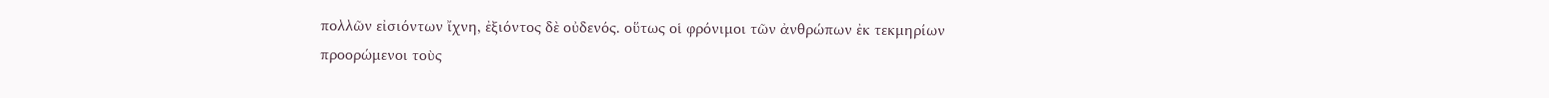πολλῶν εἰσιόντων ἴχνη, ἐξιόντος δὲ οὐδενός. οὕτως οἱ φρόνιμοι τῶν ἀνθρώπων ἐκ τεκμηρίων προορώμενοι τοὺς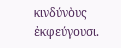κινδύνὸυς ἐκφεύγουσι.